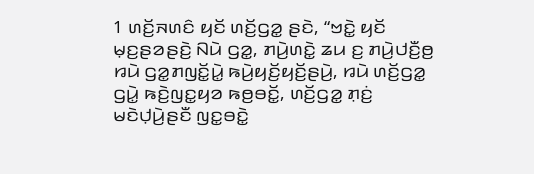1 ꤛꤢꤩ꤬ꤏꤛꤢꤨ ꤟꤢꤩ ꤛꤢꤩ꤬ꤞꤤ꤭ ꤔꤢꤧ, “ꤠꤢꤧ꤭ ꤟꤢꤩ ꤗ꤫ꤢ꤬ꤔꤤꤔꤢꤧ꤬ ꤡꤣꤧ ꤞꤤ꤭, ꤊꤣꤧ꤬ꤛꤢꤧ꤭ ꤘꤣ ꤢ꤬ ꤊꤣꤧ꤬ꤓꤢꤪ꤬ꤥ꤬ ꤙꤣꤧ ꤞꤤ꤭ꤊꤜꤢꤩ꤭ꤣꤧ꤭ ꤒꤣꤧ꤬ꤟꤢꤩ꤬ꤟꤢꤩ꤬ꤔꤣꤧ꤬, ꤙꤣꤧ ꤛꤢꤩ꤬ꤞꤤ꤭ ꤞꤣꤧ꤭ ꤒꤢꤧ꤬ꤜꤢ꤭ꤟꤤ ꤒꤥ꤬ꤋꤢꤩ꤭, ꤛꤢꤩ꤬ꤞꤤ꤭ ꤊ꤫ꤢꤦ꤬ ꤗꤢꤧꤓ꤫ꤣꤧ꤬ꤔꤢꤪ ꤜꤢ꤭ꤋꤢꤧ꤭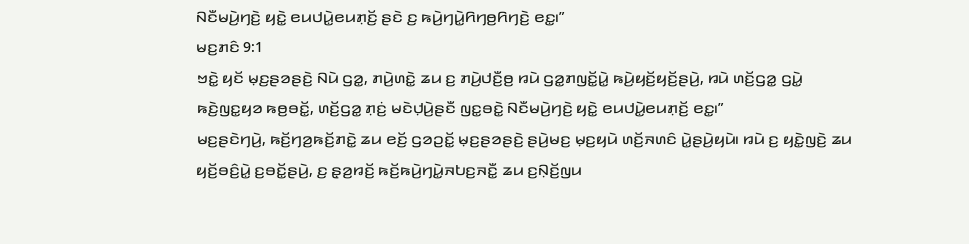ꤡꤢꤪꤗꤣꤧ꤬ꤚꤢꤧ꤬ ꤟꤢꤧ꤭ ꤕꤣꤓꤣꤧ꤭ꤕꤣꤊ꤫ꤢꤩ꤬ ꤔꤢꤧ ꤢ꤬ ꤒꤣꤧ꤬ꤚꤣꤧ꤭ꤖꤚꤥ꤬ꤖꤚꤢꤧ꤬ ꤕꤢ꤭꤯”
ꤗꤢ꤬ꤊꤢꤨ 9:1
ꤠꤢꤧ꤭ ꤟꤢꤩ ꤗ꤫ꤢ꤬ꤔꤤꤔꤢꤧ꤬ ꤡꤣꤧ ꤞꤤ꤭, ꤊꤣꤧ꤬ꤛꤢꤧ꤭ ꤘꤣ ꤢ꤬ ꤊꤣꤧ꤬ꤓꤢꤪ꤬ꤥ꤬ ꤙꤣꤧ ꤞꤤ꤭ꤊꤜꤢꤩ꤭ꤣꤧ꤭ ꤒꤣꤧ꤬ꤟꤢꤩ꤬ꤟꤢꤩ꤬ꤔꤣꤧ꤬, ꤙꤣꤧ ꤛꤢꤩ꤬ꤞꤤ꤭ ꤞꤣꤧ꤭ ꤒꤢꤧ꤬ꤜꤢ꤭ꤟꤤ ꤒꤥ꤬ꤋꤢꤩ꤭, ꤛꤢꤩ꤬ꤞꤤ꤭ ꤊ꤫ꤢꤦ꤬ ꤗꤢꤧꤓ꤫ꤣꤧ꤬ꤔꤢꤪ ꤜꤢ꤭ꤋꤢꤧ꤭ ꤡꤢꤪꤗꤣꤧ꤬ꤚꤢꤧ꤬ ꤟꤢꤧ꤭ ꤕꤣꤓꤣꤧ꤭ꤕꤣꤊ꤫ꤢꤩ꤬ ꤕꤢ꤭꤯”
ꤗꤢ꤬ꤔꤢꤧꤚꤣꤧ꤬, ꤒꤢꤩ꤬ꤚꤤ꤬ꤒꤢꤩ꤬ꤊꤢꤧ꤭ ꤘꤣ ꤕꤢꤩ꤬ ꤞꤤꤑꤢꤩ꤭ ꤗ꤫ꤢ꤬ꤔꤤꤔꤢꤧ꤬ ꤔꤣꤧ꤬ꤗꤢ꤬ ꤗ꤫ꤢ꤬ꤟꤣꤧ ꤛꤢꤩ꤬ꤏꤛꤢꤨ ꤣꤧ꤭ꤔꤣꤧ꤬ꤟꤣꤧ꤯ ꤙꤣꤧ ꤢ꤬ ꤟꤢꤧ꤭ꤜꤢꤧ꤬ ꤘꤣ ꤟꤢꤩ꤬ꤋꤢꤨ꤬ꤣꤧ꤭ ꤢ꤬ꤋꤢꤩ꤭ꤔꤣꤧ꤬, ꤢ꤬ ꤔ꤫ꤤ꤬ꤙꤢꤩ꤬ ꤒꤢꤩ꤬ꤒꤣꤧ꤬ꤚꤣꤧ꤭ꤏꤝꤢ꤬ꤏꤢꤪ꤭ ꤘꤣ ꤢ꤬ꤡ꤫ꤢꤩ꤬ꤜꤣ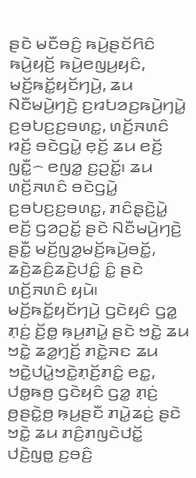ꤔꤢꤧ ꤗꤢꤪꤋꤢꤨ꤬ ꤒꤣꤧ꤬ꤔꤢꤩꤖꤢꤨ ꤒꤣꤧ꤬ꤟꤢꤩ꤬ ꤒꤣꤧ꤬ꤕꤜꤣ꤬ꤟꤢꤨ, ꤗꤢꤩ꤬ꤒꤢꤩ꤭ꤟꤢꤩꤚꤣꤧ꤬, ꤘꤣ ꤡꤢꤪꤗꤣꤧ꤬ꤚꤢꤧ꤬ ꤢ꤬ꤙꤝꤤꤢ꤬ꤒꤣꤧ꤬ꤚꤣꤧ꤭ ꤢ꤬ꤋꤝꤢ꤬ꤢ꤬ꤋꤛꤢ꤭, ꤛꤢꤩ꤬ꤏꤛꤢꤨ ꤙꤢꤩ꤬ ꤋꤢꤧꤞꤣꤧ꤭ ꤕ꤫ꤢꤩ꤬ ꤘꤣ ꤕꤢꤩ꤬ ꤜꤢꤪ꤭꤮ ꤕꤜꤤ꤭ ꤢ꤬ꤑꤢꤩ꤭꤯ ꤘꤣ ꤛꤢꤩ꤬ꤏꤛꤢꤨ ꤋꤢꤧꤞꤣꤧ꤭ ꤢ꤬ꤋꤝꤢ꤬ꤢ꤬ꤋꤛꤢ꤭, ꤊꤢꤨꤔ꤫ꤢꤧ꤬ꤣꤧ꤭ ꤕꤢꤩ꤬ ꤞꤤꤑꤢꤩ꤭ ꤔꤢꤧ ꤡꤢꤪꤗꤣꤧ꤬ꤚꤢꤧ꤬ ꤔꤢꤪ꤭ ꤗꤢꤩ꤬ꤜꤤ꤭ꤗꤢꤩ꤬ꤒꤣꤧ꤬ꤋꤢꤩ꤭, ꤘꤢꤧ꤬ꤘꤢꤨ꤬ꤘꤢꤧ꤬ꤓꤢꤨ꤭ ꤢꤨ꤭ ꤔꤢꤧ ꤛꤢꤩ꤬ꤏꤛꤢꤨ ꤟꤣꤧ꤯
ꤗꤢꤩ꤬ꤒꤢꤩ꤭ꤟꤢꤩꤚꤣꤧ꤬ ꤞꤢꤧꤟꤢꤨ ꤞꤤ꤭ ꤊ꤫ꤢꤦ꤬ ꤢꤩ꤬ꤥ꤭ ꤒ꤫ꤣ꤬ꤊꤣꤧ꤭ ꤔꤢꤧ ꤠꤢꤧ꤭ ꤘꤣ ꤠꤢꤧ꤭ ꤘꤤ꤭ꤚ꤫ꤢꤩ꤬ ꤊꤢꤧ꤭ꤏꤢ ꤘꤣ ꤠꤢꤧ꤭ꤓꤣꤧ꤭ꤠꤢꤧ꤭ꤊ꤫ꤢꤩ꤬ꤊꤢꤨ꤭ ꤕꤢ꤭, ꤓꤥ꤭ꤒꤥ꤬ ꤞꤢꤧꤟꤢꤨ ꤞꤤ꤭ ꤊ꤫ꤢꤦ꤬ ꤥ꤬ꤔꤢꤧ꤭ꤥ꤬ ꤒ꤫ꤣ꤬ꤔꤢꤪ ꤊꤣꤧ꤭ꤘꤢꤦ꤬ ꤔꤢꤧ ꤠꤢꤧ꤭ ꤘꤣ ꤊꤢꤨ꤬ꤊꤜꤢꤧꤓꤢꤩ꤭ ꤓꤢꤧ꤬ꤜꤥ꤭ ꤢ꤬ꤋꤢꤨ꤬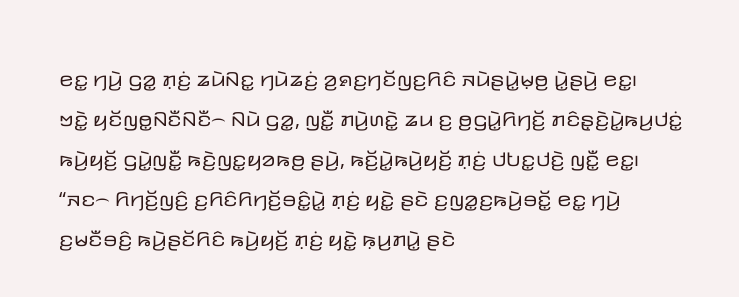ꤕꤢ꤭ ꤚꤣꤧ꤬ ꤞꤤ꤭ ꤊ꤫ꤢꤦ꤬ ꤘꤣꤧꤡꤢ꤭ ꤚꤣꤧꤘꤢꤦ꤬ ꤤ꤬ꤎꤢ꤬ꤚꤢꤩꤜꤢ꤬ꤖꤢꤨ ꤏꤣꤧꤔꤣꤧ꤭ꤗ꤫ꤥ꤬ ꤣꤧ꤭ꤔꤣꤧ꤬ ꤕꤢ꤭꤯
ꤠꤢꤧ꤭ ꤟꤢꤩꤜꤥ꤭ꤡꤢꤪꤡꤢꤪ꤮ ꤡꤣꤧ ꤞꤤ꤭, ꤜꤢꤪ꤭ ꤊꤣꤧ꤬ꤛꤢꤧ꤭ ꤘꤣ ꤢ꤬ ꤥ꤬ꤞꤣꤧ꤭ꤖꤚꤢꤩ꤬ ꤊꤢꤨꤔ꤫ꤢꤧ꤬ꤣꤧ꤭ꤒꤣ꤬ꤓꤢꤦ꤭ ꤒꤣꤧ꤬ꤟꤢꤩ꤬ ꤞꤣꤧ꤭ꤜꤢꤪ꤭ ꤒꤢꤧ꤬ꤜꤢ꤭ꤟꤤꤒꤥ꤬ ꤔꤣꤧ꤬, ꤒꤢꤩ꤬ꤣꤧ꤭ꤒꤣꤧ꤬ꤟꤢꤩ꤬ ꤊ꤫ꤢꤦ꤬ ꤓꤝꤢ꤭ꤓꤢꤧ꤬ ꤜꤢꤪ꤭ ꤕꤢ꤭꤯
“ꤏꤢ꤮ ꤖꤚꤢꤩ꤬ꤜꤢꤨ꤬ ꤢ꤬ꤖꤢꤨꤖꤚꤢꤩ꤬ꤋꤢꤨ꤭ꤣꤧ꤭ ꤊ꤫ꤢꤦ꤬ ꤟꤢꤧ꤭ ꤔꤢꤧ ꤢ꤬ꤜꤤ꤭ꤢ꤬ꤒꤣꤧ꤬ꤋꤢꤩ꤭ ꤕꤢ꤭ ꤚꤣꤧ꤬ ꤢ꤬ꤗꤢꤪꤋꤢꤨ꤬ ꤒꤣꤧ꤬ꤔꤢꤩꤖꤢꤨ ꤒꤣꤧ꤬ꤟꤢꤩ꤬ ꤊ꤫ꤢꤦ꤬ ꤟꤢꤧ꤭ ꤒ꤫ꤣ꤬ꤊꤣꤧ꤭ ꤔꤢꤧ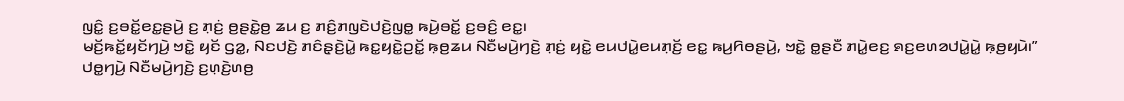ꤜꤢꤨ꤭ ꤢ꤬ꤋꤢꤩ꤭ꤕꤢ꤭ꤔꤣꤧ꤬ ꤢ꤬ ꤊ꤫ꤢꤦ꤬ ꤥ꤬ꤔꤢꤧ꤭ꤥ꤬ ꤘꤣ ꤢ꤬ ꤊꤢꤨ꤬ꤊꤜꤢꤧꤓꤢꤧ꤬ꤜꤥ꤭ ꤒꤣꤧ꤬ꤋꤢꤩ꤭ ꤢ꤬ꤋꤢꤨ꤬ ꤕꤢ꤭꤯
ꤗꤢꤩ꤬ꤒꤢꤩ꤭ꤟꤢꤩꤚꤣꤧ꤬ ꤠꤢꤧ꤭ ꤟꤢꤩ ꤞꤤ꤭, ꤡꤢꤓꤢꤧ꤬ ꤊꤢꤨꤔ꤫ꤢꤧ꤬ꤣꤧ꤭ ꤒꤢ꤭ꤟꤢꤧ꤭ꤑꤢꤩ꤭ ꤒ꤫ꤥ꤬ꤘꤣ ꤡꤢꤪꤗꤣꤧ꤬ꤚꤢꤧ꤬ ꤊ꤫ꤢꤦ꤬ ꤟꤢꤧ꤭ ꤕꤣꤓꤣꤧ꤭ꤕꤣꤊ꤫ꤢꤩ꤬ ꤕꤢ꤭ ꤒꤣ꤬ꤖꤥꤔꤣꤧ꤬, ꤠꤢꤧ꤭ ꤥ꤭ꤔꤢꤪ ꤊꤣꤧ꤭ꤕꤢ꤬ ꤎꤢ꤬ꤕꤛꤤꤓꤣꤧ꤭ꤣꤧ꤭ ꤒ꤫ꤥ꤬ꤟꤣꤧ꤯”
ꤓꤥ꤭ꤚꤣꤧ꤬ ꤡꤢꤪꤗꤣꤧ꤬ꤚꤢꤧ꤬ ꤢ꤬ꤛ꤫ꤢꤧ꤬ꤛꤥ꤬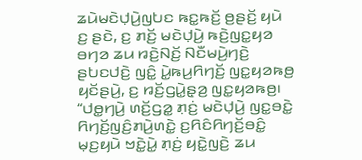ꤘꤣꤧꤗꤢꤧꤓ꤫ꤣꤧ꤬ꤜꤝꤢ ꤒꤢ꤭ꤒꤢꤩ꤬ ꤥ꤬ꤔꤢꤩ꤬ ꤟꤣꤧ ꤢ꤬ ꤔꤢꤧ, ꤢ꤬ ꤊꤢꤩ꤬ ꤗꤢꤧꤓ꤫ꤣꤧ꤬ ꤒꤢꤧ꤬ꤜꤢ꤭ꤟꤤ ꤋꤚꤤ ꤘꤣ ꤙꤢꤧ꤬ꤡꤢꤩ꤬ ꤡꤢꤪꤗꤣꤧ꤬ꤚꤢꤧ꤬ ꤔꤝꤢꤓꤢꤧ꤬ ꤜꤢꤨ꤭ ꤣꤧ꤭ꤒꤣ꤬ꤖꤚꤢꤩ꤬ ꤜꤢ꤭ꤟꤤꤒꤥ꤬ ꤟꤢꤩꤔꤣꤧ꤬, ꤢ꤬ ꤙꤢꤩ꤬ꤞꤣꤧ꤭ꤔ꤫ꤤ꤬ ꤜꤢ꤭ꤟꤤꤒꤥ꤬꤯
“ꤓꤥ꤭ꤚꤣꤧ꤬ ꤛꤢꤩ꤬ꤞꤤ꤭ ꤊ꤫ꤢꤦ꤬ ꤗꤢꤧꤓ꤫ꤣꤧ꤬ ꤜꤢ꤭ꤋꤢꤧ꤭ ꤖꤚꤢꤩ꤬ꤜꤢꤨ꤬ꤊꤣꤧ꤬ꤛꤢꤧ꤭ ꤢ꤬ꤖꤢꤨꤖꤚꤢꤩ꤬ꤋꤢꤨ꤭ ꤗ꤫ꤢ꤬ꤟꤣꤧ ꤠꤢꤧ꤭ꤣꤧ꤭ ꤊ꤫ꤢꤦ꤬ ꤟꤢꤧ꤭ꤜꤢꤧ꤬ ꤘꤣ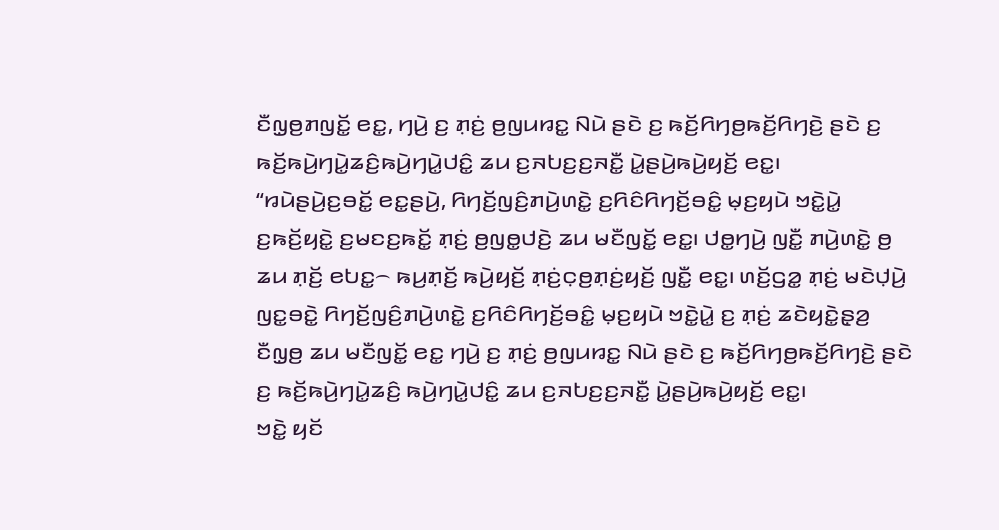ꤢꤪꤜ꤫ꤥ꤬ꤊꤜꤢꤩ꤭ ꤕꤢ꤭, ꤚꤣꤧ꤬ ꤢ꤬ ꤊ꤫ꤢꤦ꤬ ꤥ꤬ꤜꤣꤙꤢ꤭ ꤡꤣꤧ ꤔꤢꤧ ꤢ꤬ ꤒꤢꤩ꤬ꤖꤚꤥ꤬ꤒꤢꤩ꤬ꤖꤚꤢꤧ꤬ ꤔꤢꤧ ꤢ꤬ ꤒꤢꤩ꤬ꤒꤣꤧ꤬ꤚꤣꤧ꤭ꤘꤢꤨ꤬ꤒꤣꤧ꤬ꤚꤣꤧ꤭ꤓꤢꤨ꤭ ꤘꤣ ꤢ꤬ꤏꤝꤢ꤬ꤢ꤬ꤏꤢꤪ꤭ ꤣꤧ꤭ꤔꤣꤧ꤬ꤒꤣꤧ꤬ꤟꤢꤩ꤬ ꤕꤢ꤭꤯
“ꤙꤣꤧꤔꤣꤧ꤬ꤢ꤬ꤋꤢꤩ꤭ ꤕꤢ꤭ꤔꤣꤧ꤬, ꤖꤚꤢꤩ꤬ꤜꤢꤨ꤬ꤊꤣꤧ꤬ꤛꤢꤧ꤭ ꤢ꤬ꤖꤢꤨꤖꤚꤢꤩ꤬ꤋꤢꤨ꤭ ꤗ꤫ꤢ꤬ꤟꤣꤧ ꤠꤢꤧ꤭ꤣꤧ꤭ ꤢ꤬ꤒꤢꤩ꤬ꤟꤢꤧ꤭ ꤢ꤬ꤗꤢꤢ꤬ꤒꤢꤩ꤭ ꤊ꤫ꤢꤦ꤬ ꤥ꤬ꤜꤥ꤭ꤓꤢꤧ꤬ ꤘꤣ ꤗꤢꤪꤜꤢꤩ꤭ ꤕꤢ꤭꤯ ꤓꤥ꤭ꤚꤣꤧ꤬ ꤜꤢꤪ꤭ ꤊꤣꤧ꤬ꤛꤢꤧ꤭ ꤥ꤬ ꤘꤣ ꤊ꤫ꤢꤩ꤬ ꤕꤝꤢ꤭꤮ ꤒꤣ꤬ꤊ꤫ꤢꤩ꤬ ꤒꤣꤧ꤬ꤟꤢꤩ꤬ ꤊ꤫ꤢꤦ꤬ꤍ꤫ꤥ꤬ꤊ꤫ꤢꤦ꤬ꤟꤢꤩ꤬ ꤜꤢꤪ꤭ ꤕꤢ꤭꤯ ꤛꤢꤩ꤬ꤞꤤ꤭ ꤊ꤫ꤢꤦ꤬ ꤗꤢꤧꤓ꤫ꤣꤧ꤬ ꤜꤢ꤭ꤋꤢꤧ꤭ ꤖꤚꤢꤩ꤬ꤜꤢꤨ꤬ꤊꤣꤧ꤬ꤛꤢꤧ꤭ ꤢ꤬ꤖꤢꤨꤖꤚꤢꤩ꤬ꤋꤢꤨ꤭ ꤗ꤫ꤢ꤬ꤟꤣꤧ ꤠꤢꤧ꤭ꤣꤧ꤭ ꤢ꤬ ꤊ꤫ꤢꤦ꤬ ꤘꤢꤧꤟꤢꤧ꤭ꤔ꤫ꤤ꤬ ꤢꤪꤜ꤫ꤥ꤬ ꤘꤣ ꤗꤢꤪꤜꤢꤩ꤭ ꤕꤢ꤭ ꤚꤣꤧ꤬ ꤢ꤬ ꤊ꤫ꤢꤦ꤬ ꤥ꤬ꤜꤣꤙꤢ꤭ ꤡꤣꤧ ꤔꤢꤧ ꤢ꤬ ꤒꤢꤩ꤬ꤖꤚꤥ꤬ꤒꤢꤩ꤬ꤖꤚꤢꤧ꤬ ꤔꤢꤧ ꤢ꤬ ꤒꤢꤩ꤬ꤒꤣꤧ꤬ꤚꤣꤧ꤭ꤘꤢꤨ꤬ ꤒꤣꤧ꤬ꤚꤣꤧ꤭ꤓꤢꤨ꤭ ꤘꤣ ꤢ꤬ꤏꤝꤢ꤬ꤢ꤬ꤏꤢꤪ꤭ ꤣꤧ꤭ꤔꤣꤧ꤬ꤒꤣꤧ꤬ꤟꤢꤩ꤬ ꤕꤢ꤭꤯
ꤠꤢꤧ꤭ ꤟꤢꤩ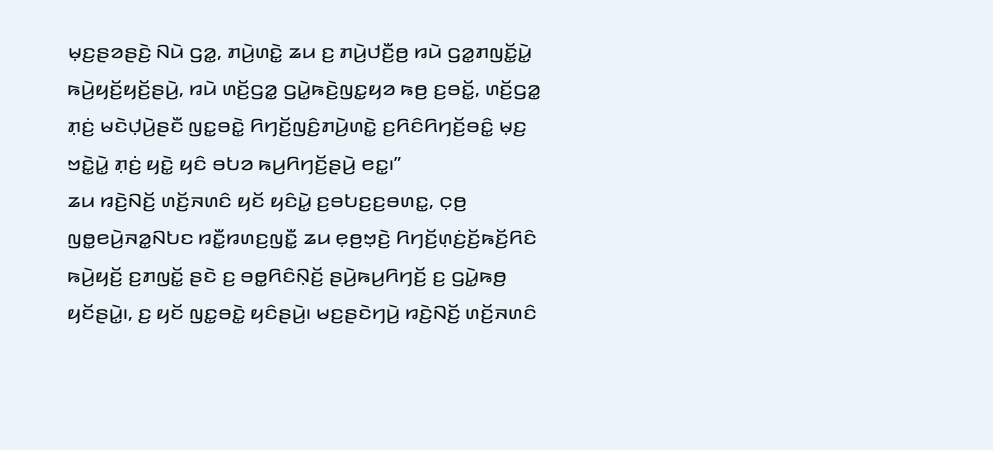ꤗ꤫ꤢ꤬ꤔꤤꤔꤢꤧ꤬ ꤡꤣꤧ ꤞꤤ꤭, ꤊꤣꤧ꤬ꤛꤢꤧ꤭ ꤘꤣ ꤢ꤬ ꤊꤣꤧ꤬ꤓꤢꤪ꤬ꤥ꤬ ꤙꤣꤧ ꤞꤤ꤭ꤊꤜꤢꤩ꤭ꤣꤧ꤭ ꤒꤣꤧ꤬ꤟꤢꤩ꤬ꤟꤢꤩ꤬ꤔꤣꤧ꤬, ꤙꤣꤧ ꤛꤢꤩ꤬ꤞꤤ꤭ ꤞꤣꤧ꤭ꤒꤢꤧ꤬ꤜꤢ꤭ꤟꤤ ꤒꤥ꤬ ꤢ꤬ꤋꤢꤩ꤭, ꤛꤢꤩ꤬ꤞꤤ꤭ ꤊ꤫ꤢꤦ꤬ ꤗꤢꤧꤓ꤫ꤣꤧ꤬ꤔꤢꤪ ꤜꤢ꤭ꤋꤢꤧ꤭ ꤖꤚꤢꤩ꤬ꤜꤢꤨ꤬ꤊꤣꤧ꤬ꤛꤢꤧ꤭ ꤢ꤬ꤖꤢꤨꤖꤚꤢꤩ꤬ꤋꤢꤨ꤭ ꤗ꤫ꤢ꤬ ꤠꤢꤧ꤭ꤣꤧ꤭ ꤊ꤫ꤢꤦ꤬ ꤟꤢꤧ꤭ ꤟꤢꤨ ꤋꤝꤤ ꤒꤣ꤬ꤖꤚꤢꤩ꤬ꤔꤣꤧ꤬ ꤕꤢ꤭꤯”
ꤘꤣ ꤙꤢꤧ꤬ꤡꤢꤩ꤬ ꤛꤢꤩ꤬ꤏꤛꤢꤨ ꤟꤢꤩ ꤟꤢꤨꤣꤧ꤭ ꤢ꤬ꤋꤝꤢ꤬ꤢ꤬ꤋꤛꤢ꤭, ꤍ꤫ꤥ꤬ ꤜꤥ꤭ꤕꤣꤧ꤬ꤏꤤ꤭ꤡꤝꤢ ꤙꤢꤪ꤭ꤙꤛꤢ꤬ꤜꤢꤪ꤭ ꤘꤣ ꤕ꤫ꤥ꤬ꤠ꤫ꤢꤧ꤬ ꤖꤚꤢꤩ꤬ꤛ꤫ꤢꤦ꤬ꤢꤩ꤬ꤒꤢꤩ꤬ꤖꤢꤨ ꤒꤣꤧ꤬ꤟꤢꤩ꤬ ꤢ꤬ꤊꤜꤢꤩ꤭ ꤔꤢꤧ ꤢ꤬ ꤋꤥ꤭ꤖꤢꤨꤡ꤫ꤢꤩ꤬ ꤔꤣꤧ꤬ꤒꤣ꤬ꤖꤚꤢꤩ꤬ ꤢ꤬ ꤞꤣꤧ꤭ꤒꤥ꤬ ꤟꤢꤩꤔꤣꤧ꤭꤯, ꤢ꤬ ꤟꤢꤩ ꤜꤢ꤭ꤋꤢꤧ꤭ ꤟꤢꤨꤔꤣꤧ꤬꤯ ꤗꤢ꤬ꤔꤢꤧꤚꤣꤧ꤬ ꤙꤢꤧ꤬ꤡꤢꤩ꤬ ꤛꤢꤩ꤬ꤏꤛꤢꤨ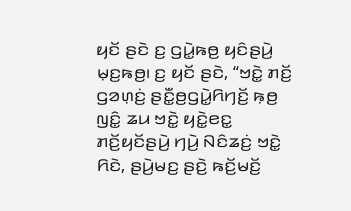ꤟꤢꤩ ꤔꤢꤧ ꤢ꤬ ꤞꤣꤧ꤭ꤒꤥ꤬ ꤟꤢꤨꤔꤣꤧ꤬ ꤗ꤫ꤢ꤬ꤒꤥ꤬꤯ ꤢ꤬ ꤟꤢꤩ ꤔꤢꤧ, “ꤠꤢꤧ꤭ ꤊꤢꤩ꤬ ꤞꤤꤛ꤫ꤢꤦ꤬ ꤔꤢꤪ꤭ꤥ꤬ꤞꤣꤧ꤭ꤖꤚꤢꤩ꤬ ꤒ꤫ꤥ꤬ ꤜꤢꤨ꤭ ꤘꤣ ꤠꤢꤧ꤭ ꤟꤢꤧ꤭ꤕꤢ꤭ ꤊꤢꤩ꤬ꤟꤢꤩꤔꤣꤧ꤬ ꤚꤣꤧ꤬ ꤡꤢꤨꤘꤢꤦ꤬ ꤠꤢꤧ꤭ ꤖꤢꤧ, ꤔꤣꤧ꤬ꤗꤢ꤬ ꤔꤢꤧ꤬ ꤒꤢꤩ꤬ꤗꤢꤩ꤬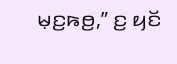ꤗ꤫ꤢ꤬ꤒꤥ꤬,” ꤢ꤬ ꤟꤢꤩ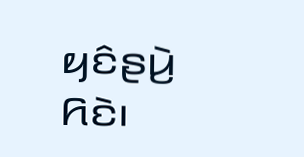ꤟꤢꤨꤔꤣꤧ꤬ ꤖꤢꤧ꤯